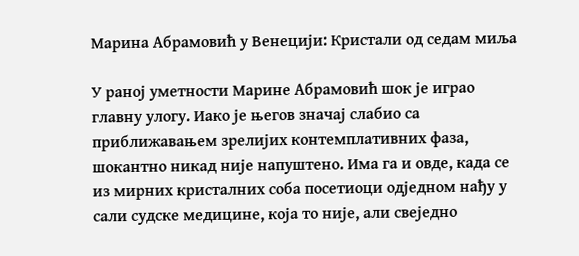Марина Абрамовић у Венецији: Кристали од седам миља

У раној уметности Марине Абрамовић шок је играо главну улогу. Иако је његов значај слабио са приближавањем зрелијих контемплативних фаза, шокантно никад није напуштено. Има га и овде, када се из мирних кристалних соба посетиоци одједном нађу у сали судске медицине, која то није, али свеједно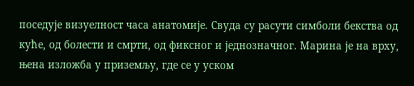поседује визуелност часа анатомије. Свуда су расути симболи бекства од куће, од болести и смрти, од фиксног и једнозначног. Марина је на врху, њена изложба у приземљу, где се у уском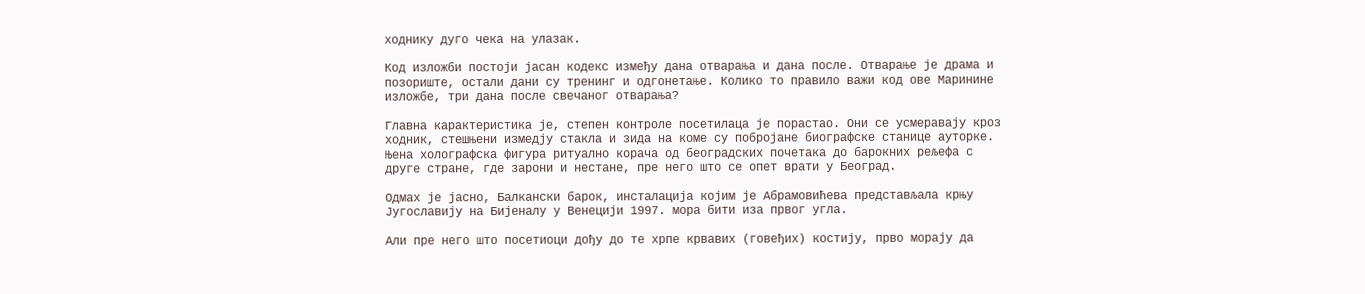ходнику дуго чека на улазак.

Код изложби постоји јасан кодекс између дана отварања и дана после. Отварање је драма и позориште, остали дани су тренинг и одгонетање. Колико то правило важи код ове Маринине изложбе, три дана после свечаног отварања?

Главна карактеристика је, степен контроле посетилаца је порастао. Они се усмеравају кроз ходник, стешњени измедју стакла и зида на коме су побројане биографске станице ауторке. Њена холографска фигура ритуално корача од београдских почетака до барокних рељефа с друге стране, где зарони и нестане, пре него што се опет врати у Београд.

Одмах је јасно, Балкански барок, инсталација којим је Абрамовићева представљала крњу Југославију на Бијеналу у Венецији 1997. мора бити иза првог угла.

Али пре него што посетиоци дођу до те хрпе крвавих (говеђих) костију, прво морају да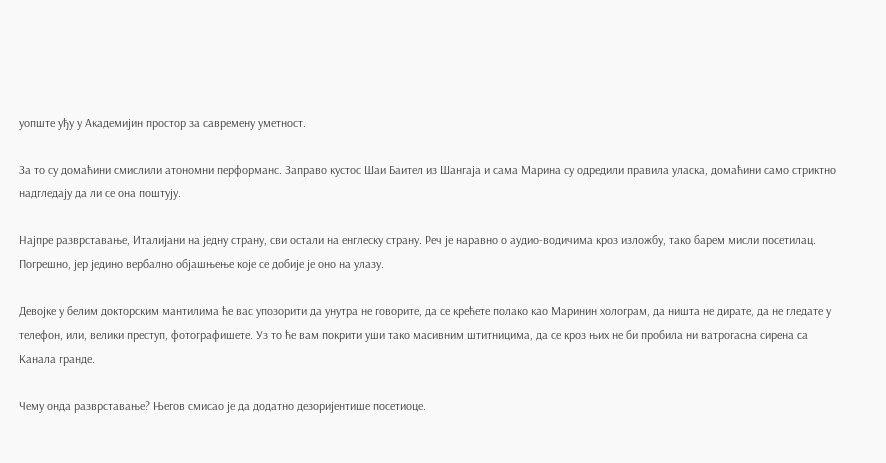уопште уђу у Академијин простор за савремену уметност.

За то су домаћини смислили атономни перформанс. Заправо кустос Шаи Баител из Шангаја и сама Марина су одредили правила уласка, домаћини само стриктно надгледају да ли се она поштују.

Најпре разврставање, Италијани на једну страну, сви остали на енглеску страну. Реч је наравно о аудио-водичима кроз изложбу, тако барем мисли посетилац. Погрешно, јер једино вербално објашњење које се добије је оно на улазу.

Девојке у белим докторским мантилима ће вас упозорити да унутра не говорите, да се крећете полако као Маринин холограм, да ништа не дирате, да не гледате у телефон, или, велики преступ, фотографишете. Уз то ће вам покрити уши тако масивним штитницима, да се кроз њих не би пробила ни ватрогасна сирена са Канала гранде.

Чему онда разврставање? Његов смисао је да додатно дезоријентише посетиоце.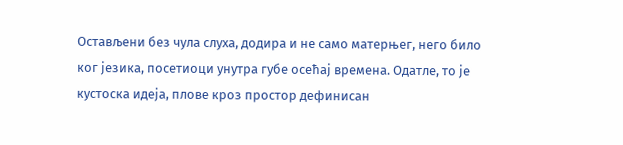Остављени без чула слуха, додира и не само матерњег, него било ког језика, посетиоци унутра губе осећај времена. Одатле, то је кустоска идеја, плове кроз простор дефинисан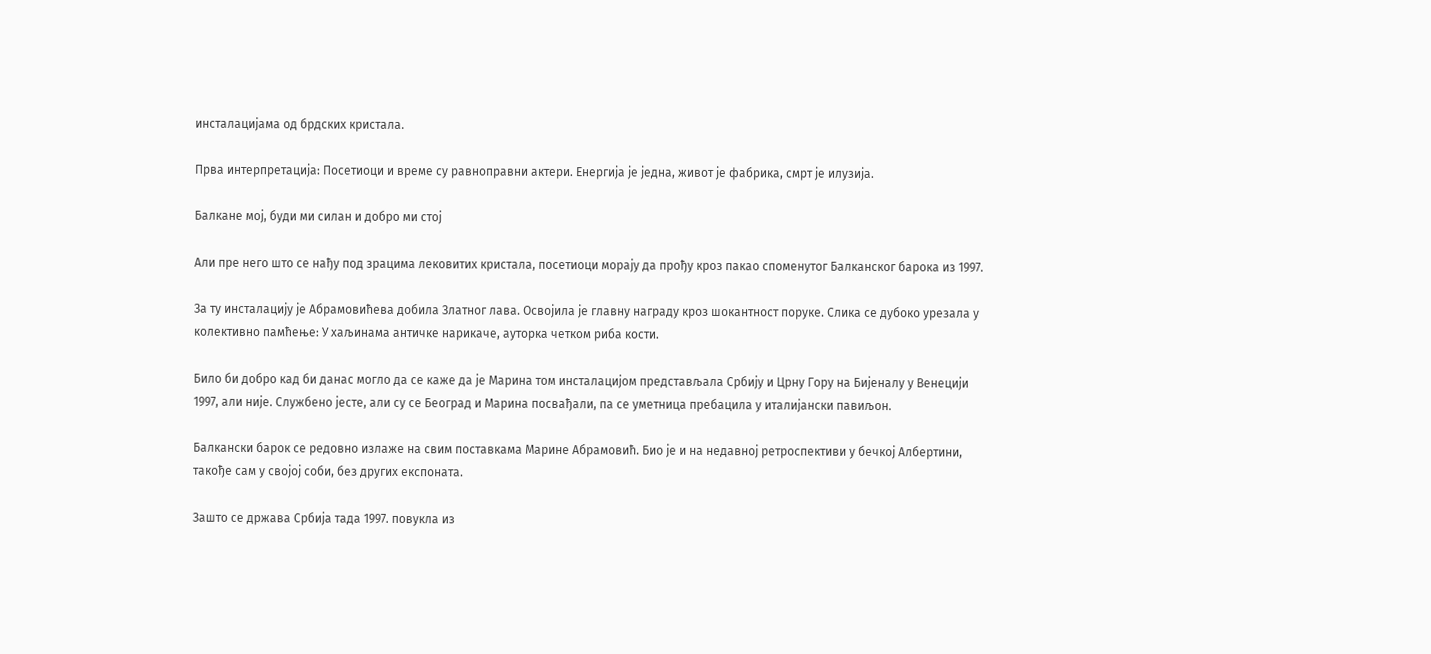инсталацијама од брдских кристала.

Прва интерпретација: Посетиоци и време су равноправни актери. Енергија је једна, живот је фабрика, смрт је илузија.

Балкане мој, буди ми силан и добро ми стој

Али пре него што се нађу под зрацима лековитих кристала, посетиоци морају да прођу кроз пакао споменутог Балканског барока из 1997.

За ту инсталацију је Абрамовићева добила Златног лава. Освојила је главну награду кроз шокантност поруке. Слика се дубоко урезала у колективно памћење: У хаљинама античке нарикаче, ауторка четком риба кости.

Било би добро кад би данас могло да се каже да је Марина том инсталацијом представљала Србију и Црну Гору на Бијеналу у Венецији 1997, али није. Службено јесте, али су се Београд и Марина посвађали, па се уметница пребацила у италијански павиљон.

Балкански барок се редовно излаже на свим поставкама Марине Абрамовић. Био је и на недавној ретроспективи у бечкој Албертини, такође сам у својој соби, без других експоната.

Зашто се држава Србија тада 1997. повукла из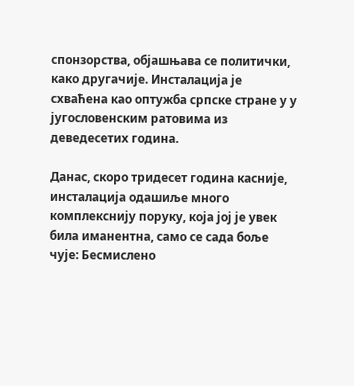спонзорства, објашњава се политички, како другачије. Инсталација је схваћена као оптужба српске стране у у југословенским ратовима из деведесетих година.

Данас, скоро тридесет година касније, инсталација одашиље много комплекснију поруку, која јој је увек била иманентна, само се сада боље чује: Бесмислено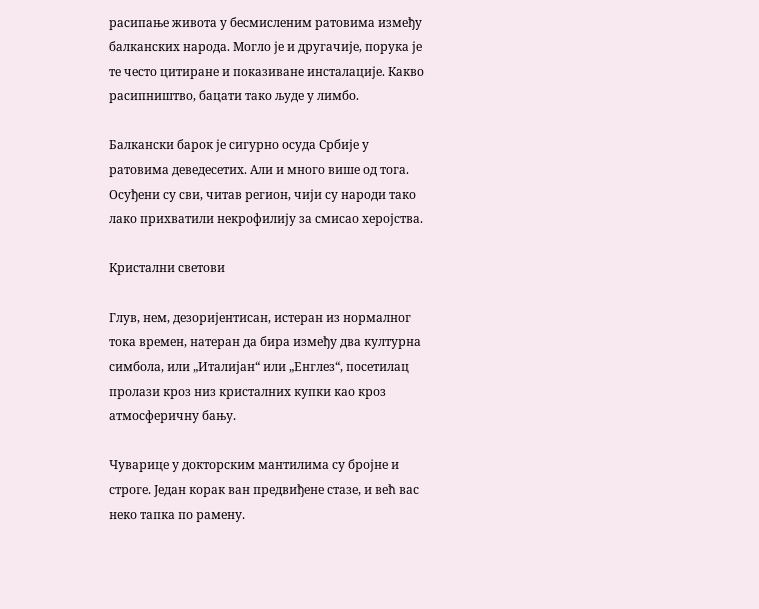расипање живота у бесмисленим ратовима између балканских народа. Могло је и другачије, порука је те често цитиране и показиване инсталације. Какво расипништво, бацати тако људе у лимбо.

Балкански барок је сигурно осуда Србије у ратовима деведесетих. Али и много више од тога. Осуђени су сви, читав регион, чији су народи тако лако прихватили некрофилију за смисао херојства.

Кристални светови

Глув, нем, дезоријентисан, истеран из нормалног тока времен, натеран да бира између два културна симбола, или „Италијан“ или „Енглез“, посетилац пролази кроз низ кристалних купки као кроз атмосферичну бању.

Чуварице у докторским мантилима су бројне и строге. Један корак ван предвиђене стазе, и већ вас неко тапка по рамену.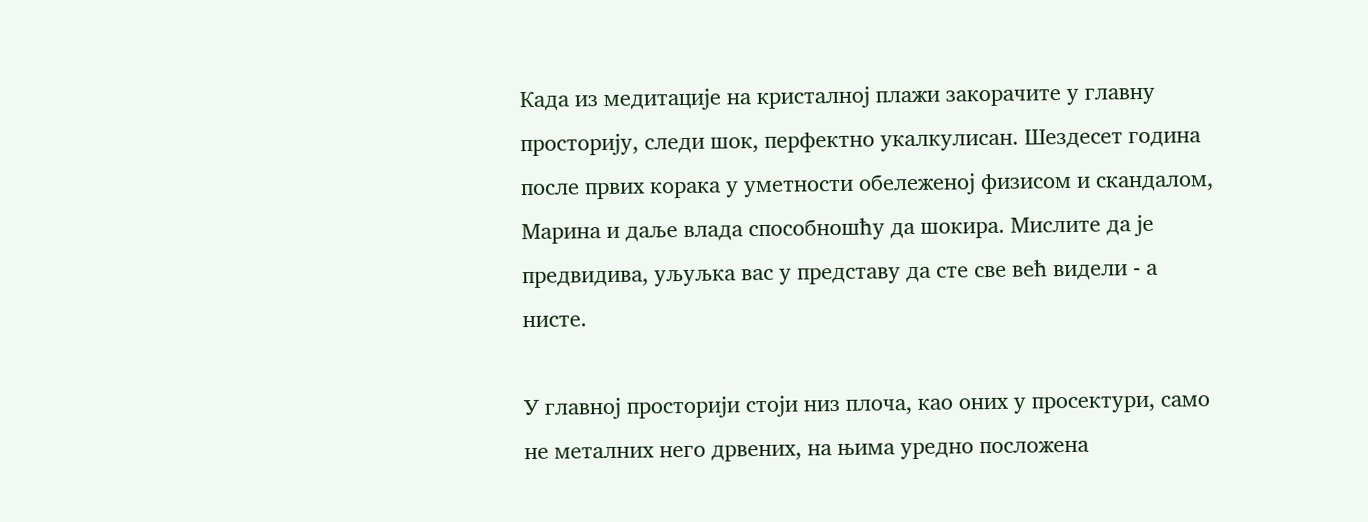Када из медитације на кристалној плажи закорачите у главну просторију, следи шок, перфектно укалкулисан. Шездесет година после првих корака у уметности обележеној физисом и скандалом, Марина и даље влада способношћу да шокира. Мислите да је предвидива, уљуљка вас у представу да сте све већ видели - а нисте.

У главној просторији стоји низ плоча, као оних у просектури, само не металних него дрвених, на њима уредно посложена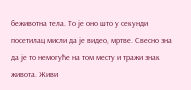беживотна тела. То је оно што у секунди посетилац мисли да је видео, мртве. Свесно зна да је то немогуће на том месту и тражи знак живота. Живи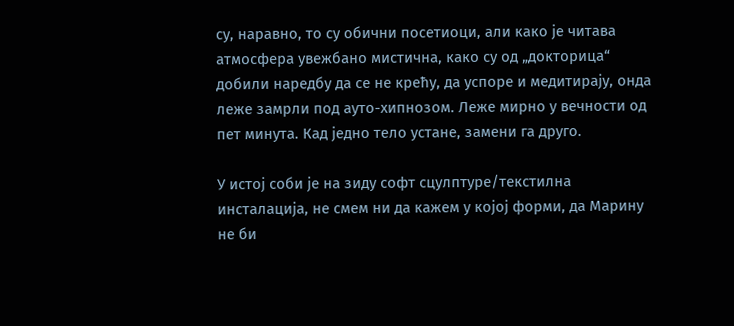су, наравно, то су обични посетиоци, али како је читава атмосфера увежбано мистична, како су од „докторица“ добили наредбу да се не крећу, да успоре и медитирају, онда леже замрли под ауто-хипнозом. Леже мирно у вечности од пет минута. Кад једно тело устане, замени га друго.

У истој соби је на зиду софт сцулптуре/текстилна инсталација, не смем ни да кажем у којој форми, да Марину не би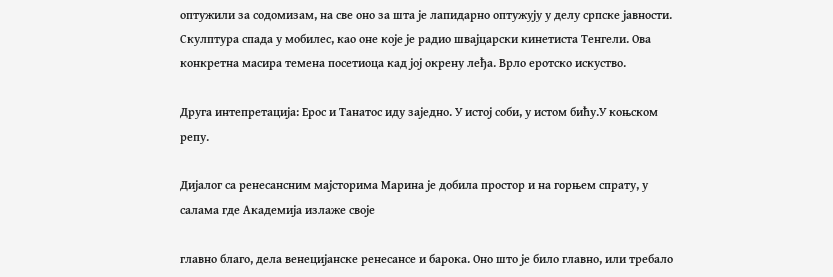оптужили за содомизам, на све оно за шта је лапидарно оптужују у делу српске јавности. Скулптура спада у мобилес, као оне које је радио швајцарски кинетиста Тенгели. Ова конкретна масира темена посетиоца кад јој окрену леђа. Врло еротско искуство.

Друга интепретација: Ерос и Танатос иду заједно. У истој соби, у истом бићу.У коњском репу.

Дијалог са ренесансним мајсторима Марина је добила простор и на горњем спрату, у салама где Академија излаже своје

главно благо, дела венецијанске ренесансе и барока. Оно што је било главно, или требало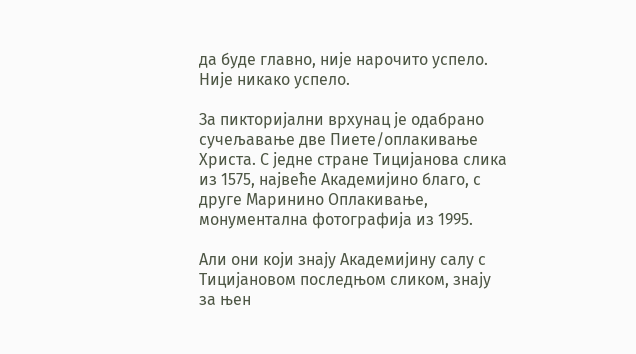да буде главно, није нарочито успело. Није никако успело.

За пикторијални врхунац је одабрано сучељавање две Пиете/оплакивање Христа. С једне стране Тицијанова слика из 1575, највеће Академијино благо, с друге Маринино Оплакивање, монументална фотографија из 1995.

Али они који знају Академијину салу с Тицијановом последњом сликом, знају за њен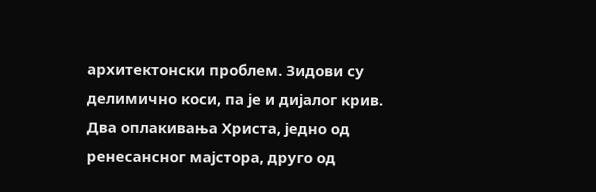архитектонски проблем. Зидови су делимично коси, па је и дијалог крив. Два оплакивања Христа, једно од ренесансног мајстора, друго од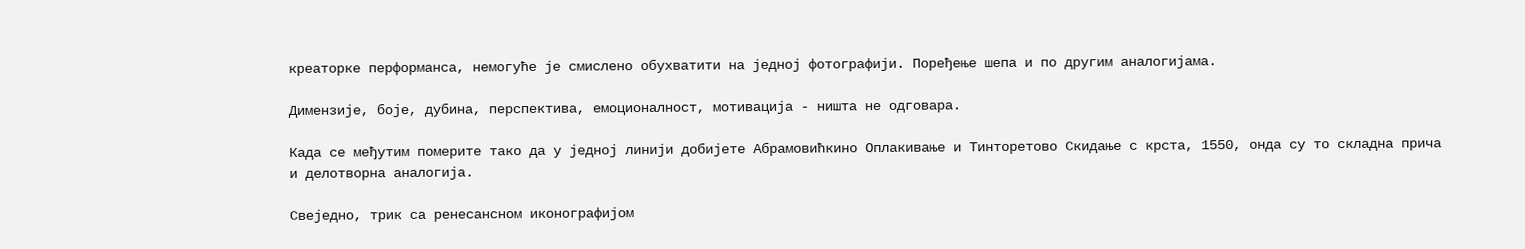креаторке перформанса, немогуће је смислено обухватити на једној фотографији. Поређење шепа и по другим аналогијама.

Димензије, боје, дубина, перспектива, емоционалност, мотивација - ништа не одговара.

Када се међутим померите тако да у једној линији добијете Абрамовићкино Оплакивање и Тинторетово Скидање с крста, 1550, онда су то складна прича и делотворна аналогија.

Свеједно, трик са ренесансном иконографијом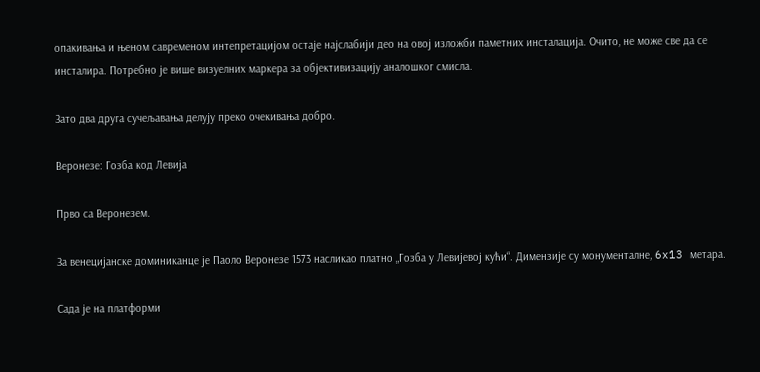опакивања и њеном савременом интепретацијом остаје најслабији део на овој изложби паметних инсталација. Очито, не може све да се инсталира. Потребно је више визуелних маркера за објективизацију аналошког смисла.

Зато два друга сучељавања делују преко очекивања добро.

Веронезе: Гозба код Левија

Прво са Веронезем.

За венецијанске доминиканце је Паоло Веронезе 1573 насликао платно „Гозба у Левијевој кући“. Димензије су монументалне, 6x13 метара.

Сада је на платформи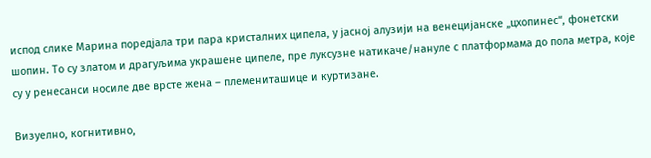испод слике Марина поредјала три пара кристалних ципела, у јасној алузији на венецијанске „цхопинес“, фонетски шопин. То су златом и драгуљима украшене ципеле, пре луксузне натикаче/нануле с платформама до пола метра, које су у ренесанси носиле две врсте жена – племениташице и куртизане.

Визуелно, когнитивно,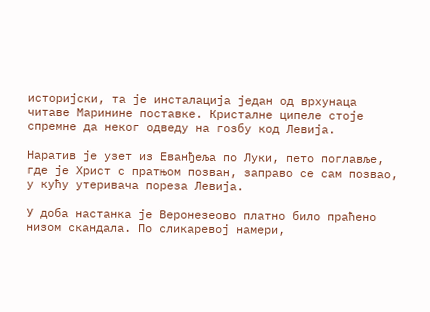историјски, та је инсталација један од врхунаца читаве Маринине поставке. Кристалне ципеле стоје спремне да неког одведу на гозбу код Левија.

Наратив је узет из Еванђеља по Луки, пето поглавље, где је Христ с пратњом позван, заправо се сам позвао, у кућу утеривача пореза Левија.

У доба настанка је Веронезеово платно било праћено низом скандала. По сликаревој намери,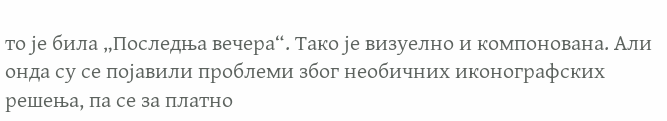то је била „Последња вечера“. Тако је визуелно и компонована. Али онда су се појавили проблеми због необичних иконографских решења, па се за платно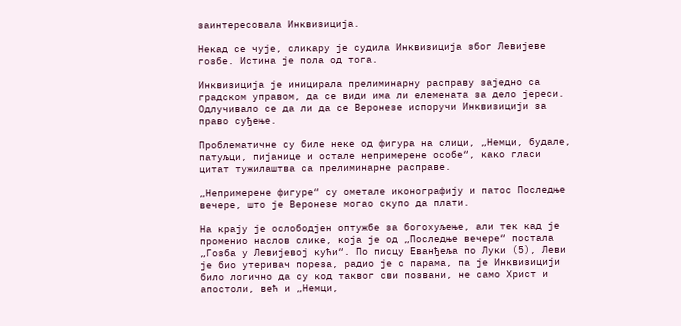заинтересовала Инквизиција.

Некад се чује, сликару је судила Инквизиција због Левијеве гозбе. Истина је пола од тога.

Инквизиција је иницирала прелиминарну расправу заједно са градском управом, да се види има ли елемената за дело јереси. Одлучивало се да ли да се Веронезе испоручи Инквизицији за право суђење.

Проблематичне су биле неке од фигура на слици, „Немци, будале, патуљци, пијанице и остале непримерене особе“, како гласи цитат тужилаштва са прелиминарне расправе.

„Непримерене фигуре“ су ометале иконографију и патос Последње вечере, што је Веронезе могао скупо да плати.

На крају је ослободјен оптужбе за богохуљење, али тек кад је променио наслов слике, која је од „Последње вечере“ постала „Гозба у Левијевој кући“. По писцу Еванђеља по Луки (5), Леви је био утеривач пореза, радио је с парама, па је Инквизицији било логично да су код таквог сви позвани, не само Христ и апостоли, већ и „Немци,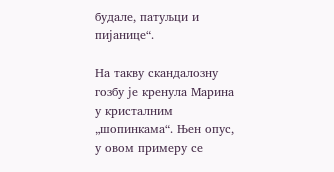будале, патуљци и пијанице“.

На такву скандалозну гозбу је кренула Марина у кристалним „шопинкама“. Њен опус, у овом примеру се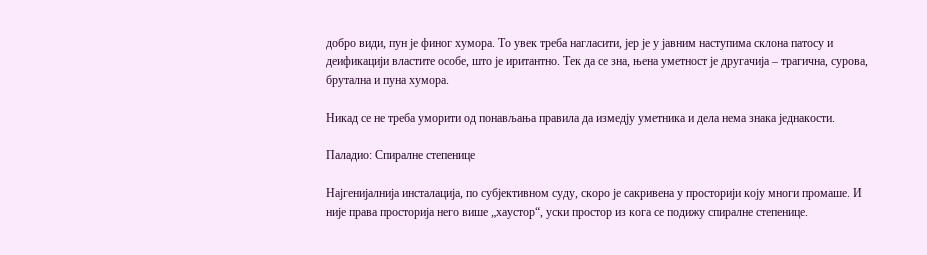добро види, пун је финог хумора. То увек треба нагласити, јер је у јавним наступима склона патосу и деификацији властите особе, што је иритантно. Тек да се зна, њена уметност је другачија – трагична, сурова, брутална и пуна хумора.

Никад се не треба уморити од понављања правила да измедју уметника и дела нема знака једнакости.

Паладио: Спиралне степенице

Најгенијалнија инсталација, по субјективном суду, скоро је сакривена у просторији коју многи промаше. И није права просторија него више „хаустор“, уски простор из кога се подижу спиралне степенице.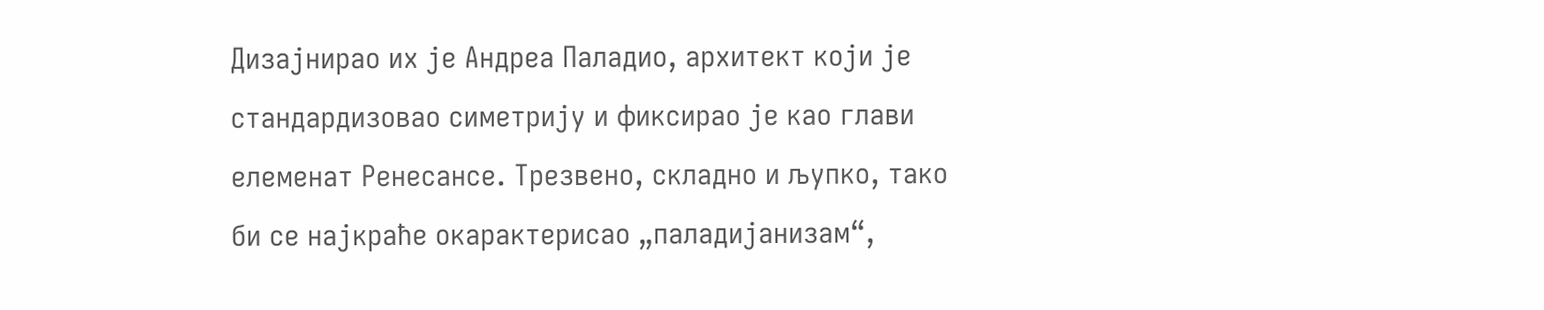Дизајнирао их је Андреа Паладио, архитект који је стандардизовао симетрију и фиксирао је као глави елеменат Ренесансе. Трезвено, складно и љупко, тако би се најкраће окарактерисао „паладијанизам“,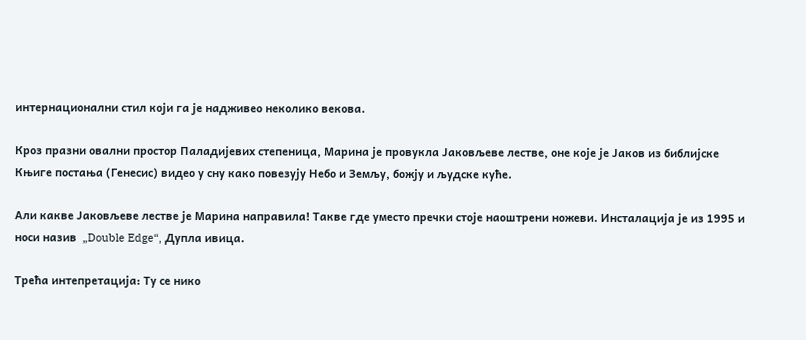интернационални стил који га је надживео неколико векова.

Кроз празни овални простор Паладијевих степеница, Марина је провукла Јаковљеве лестве, оне које је Јаков из библијске Књиге постања (Генесис) видео у сну како повезују Небо и Земљу, божју и људске куће.

Али какве Јаковљеве лестве је Марина направила! Такве где уместо пречки стоје наоштрени ножеви. Инсталација је из 1995 и носи назив  „Double Edge“, Дупла ивица.

Трећа интепретација: Ту се нико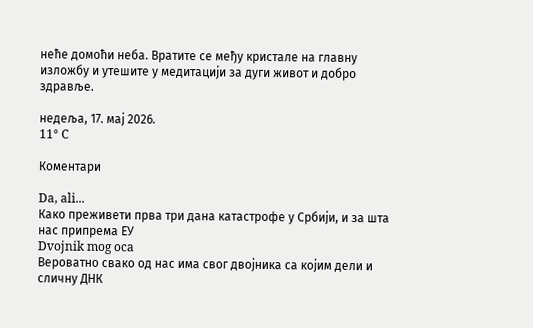неће домоћи неба. Вратите се међу кристале на главну изложбу и утешите у медитацији за дуги живот и добро здравље.

недеља, 17. мај 2026.
11° C

Коментари

Da, ali...
Како преживети прва три дана катастрофе у Србији, и за шта нас припрема ЕУ
Dvojnik mog oca
Вероватно свако од нас има свог двојника са којим дели и сличну ДНК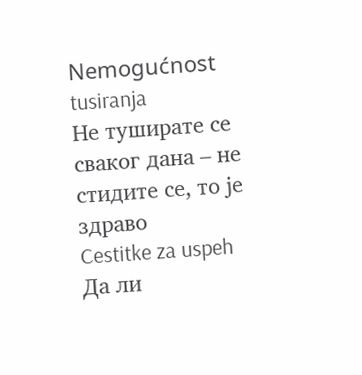Nemogućnost tusiranja
Не туширате се сваког дана – не стидите се, то је здраво
Cestitke za uspeh
Да ли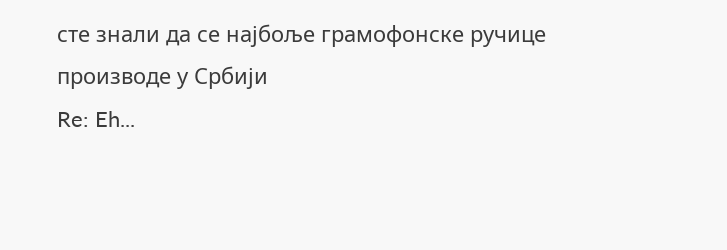сте знали да се најбоље грамофонске ручице производе у Србији
Re: Eh...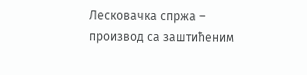Лесковачка спржа – производ са заштићеним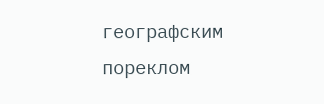географским пореклом